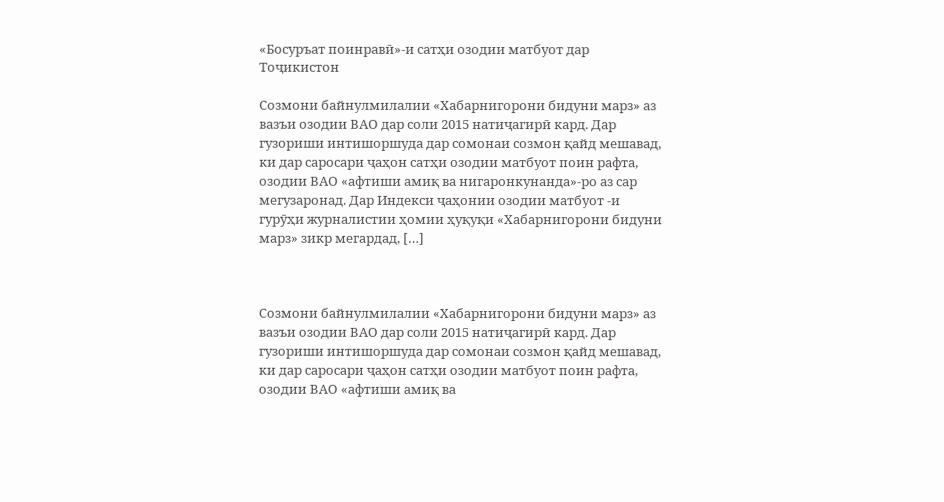«Босуръат поинравӣ»-и сатҳи озодии матбуот дар Тоҷикистон

Созмони байнулмилалии «Хабарнигорони бидуни марз» аз вазъи озодии ВАО дар соли 2015 натиҷагирӣ кард. Дар гузориши интишоршуда дар сомонаи созмон қайд мешавад, ки дар саросари ҷаҳон сатҳи озодии матбуот поин рафта, озодии ВАО «афтиши амиқ ва нигаронкунанда»-ро аз сар мегузаронад. Дар Индекси ҷаҳонии озодии матбуот -и гурӯҳи журналистии ҳомии ҳуқуқи «Хабарнигорони бидуни марз» зикр мегардад, […]



Созмони байнулмилалии «Хабарнигорони бидуни марз» аз вазъи озодии ВАО дар соли 2015 натиҷагирӣ кард. Дар гузориши интишоршуда дар сомонаи созмон қайд мешавад, ки дар саросари ҷаҳон сатҳи озодии матбуот поин рафта, озодии ВАО «афтиши амиқ ва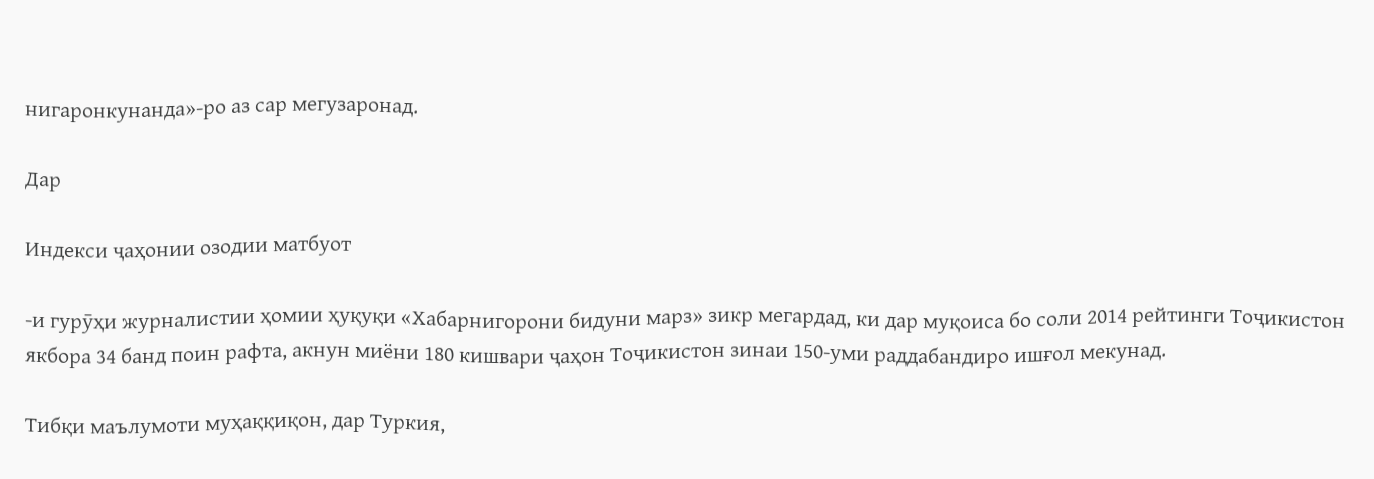нигаронкунанда»-ро аз сар мегузаронад.

Дар

Индекси ҷаҳонии озодии матбуот

-и гурӯҳи журналистии ҳомии ҳуқуқи «Хабарнигорони бидуни марз» зикр мегардад, ки дар муқоиса бо соли 2014 рейтинги Тоҷикистон якбора 34 банд поин рафта, акнун миёни 180 кишвари ҷаҳон Тоҷикистон зинаи 150-уми раддабандиро ишғол мекунад.

Тибқи маълумоти муҳаққиқон, дар Туркия,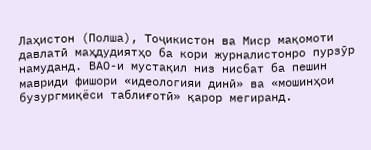Лаҳистон (Полша), Тоҷикистон ва Миср мақомоти давлатӣ маҳдудиятҳо ба кори журналистонро пурзӯр намуданд. ВАО-и мустақил низ нисбат ба пешин мавриди фишори «идеологияи динӣ» ва «мошинҳои бузургмиқёси таблиғотӣ» қарор мегиранд.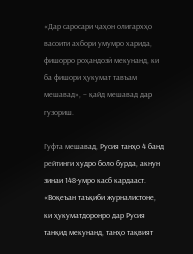«Дар саросари ҷаҳон олигархҳо васоити ахбори умумро харида, фишорро роҳандозӣ мекунанд, ки ба фишори ҳукумат тавъам мешавад», – қайд мешавад дар гузориш.

Гуфта мешавад, Русия танҳо 4 банд рейтинги худро боло бурда, акнун зинаи 148-умро касб кардааст. «Воқеъан таъқиби журналистоне, ки ҳукуматдоронро дар Русия танқид мекунанд, танҳо тақвият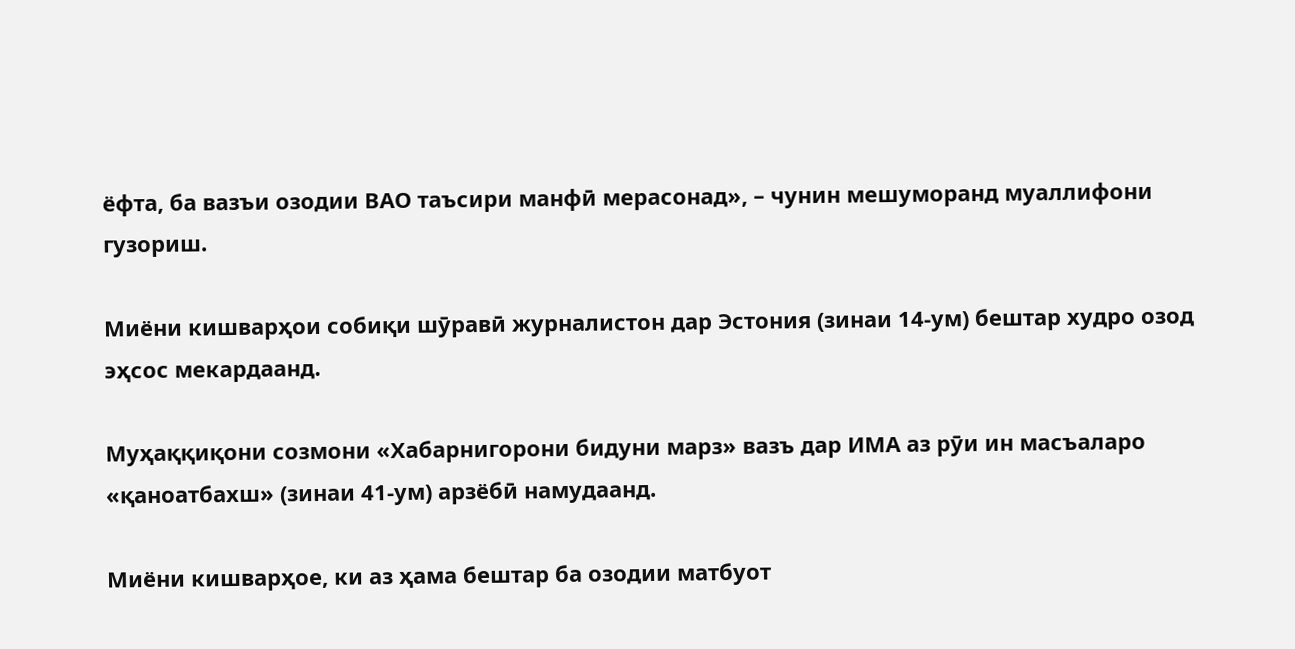ёфта, ба вазъи озодии ВАО таъсири манфӣ мерасонад», – чунин мешуморанд муаллифони гузориш.

Миёни кишварҳои собиқи шӯравӣ журналистон дар Эстония (зинаи 14-ум) бештар худро озод эҳсос мекардаанд.

Муҳаққиқони созмони «Хабарнигорони бидуни марз» вазъ дар ИМА аз рӯи ин масъаларо «қаноатбахш» (зинаи 41-ум) арзёбӣ намудаанд.

Миёни кишварҳое, ки аз ҳама бештар ба озодии матбуот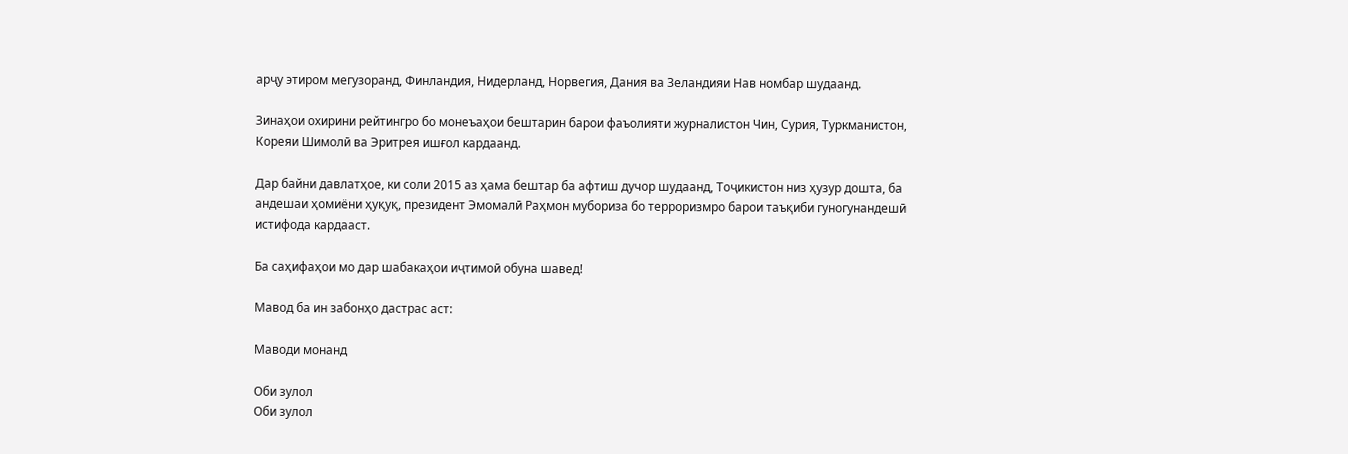арҷу этиром мегузоранд, Финландия, Нидерланд, Норвегия, Дания ва Зеландияи Нав номбар шудаанд.

Зинаҳои охирини рейтингро бо монеъаҳои бештарин барои фаъолияти журналистон Чин, Сурия, Туркманистон, Кореяи Шимолӣ ва Эритрея ишғол кардаанд.

Дар байни давлатҳое, ки соли 2015 аз ҳама бештар ба афтиш дучор шудаанд, Тоҷикистон низ ҳузур дошта, ба андешаи ҳомиёни ҳуқуқ, президент Эмомалӣ Раҳмон мубориза бо терроризмро барои таъқиби гуногунандешӣ истифода кардааст.

Ба саҳифаҳои мо дар шабакаҳои иҷтимоӣ обуна шавед!

Мавод ба ин забонҳо дастрас аст:

Маводи монанд

Оби зулол
Оби зулол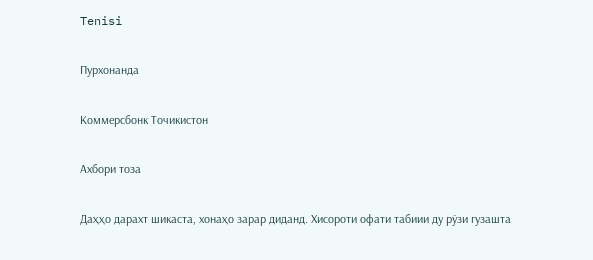Tenisi

Пурхонанда

Коммерсбонк Точикистон

Ахбори тоза

Даҳҳо дарахт шикаста, хонаҳо зарар диданд. Хисороти офати табиии ду рӯзи гузашта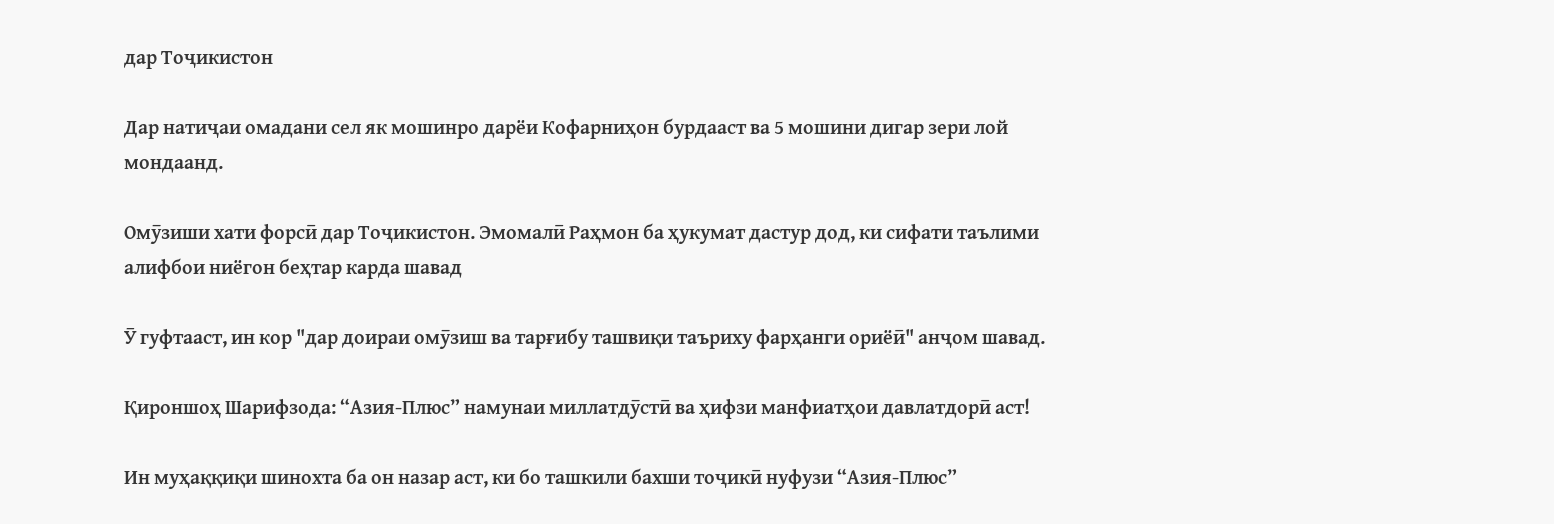дар Тоҷикистон

Дар натиҷаи омадани сел як мошинро дарёи Кофарниҳон бурдааст ва 5 мошини дигар зери лой мондаанд.

Омӯзиши хати форсӣ дар Тоҷикистон. Эмомалӣ Раҳмон ба ҳукумат дастур дод, ки сифати таълими алифбои ниёгон беҳтар карда шавад

Ӯ гуфтааст, ин кор "дар доираи омӯзиш ва тарғибу ташвиқи таъриху фарҳанги ориёӣ" анҷом шавад.

Қироншоҳ Шарифзода: “Азия-Плюс” намунаи миллатдӯстӣ ва ҳифзи манфиатҳои давлатдорӣ аст!

Ин муҳаққиқи шинохта ба он назар аст, ки бо ташкили бахши тоҷикӣ нуфузи “Азия-Плюс”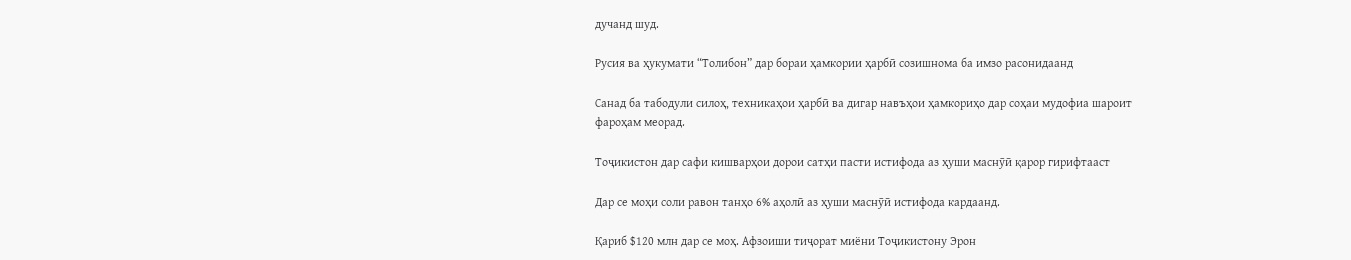дучанд шуд.

Русия ва ҳукумати “Толибон” дар бораи ҳамкории ҳарбӣ созишнома ба имзо расонидаанд

Санад ба табодули силоҳ, техникаҳои ҳарбӣ ва дигар навъҳои ҳамкориҳо дар соҳаи мудофиа шароит фароҳам меорад.

Тоҷикистон дар сафи кишварҳои дорои сатҳи пасти истифода аз ҳуши маснӯӣ қарор гирифтааст

Дар се моҳи соли равон танҳо 6% аҳолӣ аз ҳуши маснӯӣ истифода кардаанд.

Қариб $120 млн дар се моҳ. Афзоиши тиҷорат миёни Тоҷикистону Эрон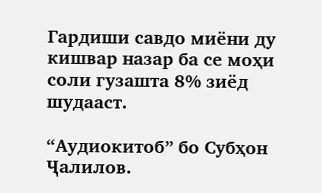Гардиши савдо миёни ду кишвар назар ба се моҳи соли гузашта 8% зиёд шудааст.

“Аудиокитоб” бо Субҳон Ҷалилов.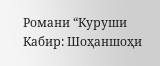Романи “Куруши Кабир: Шоҳаншоҳи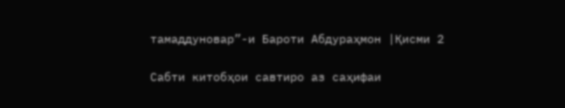тамаддуновар”-и Бароти Абдураҳмон |Қисми 2

Cабти китобҳои савтиро аз саҳифаи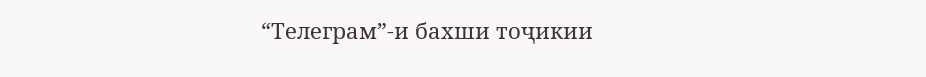“Телеграм”-и бахши тоҷикии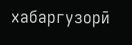хабаргузорӣ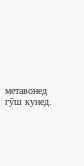метавонед гӯш кунед.